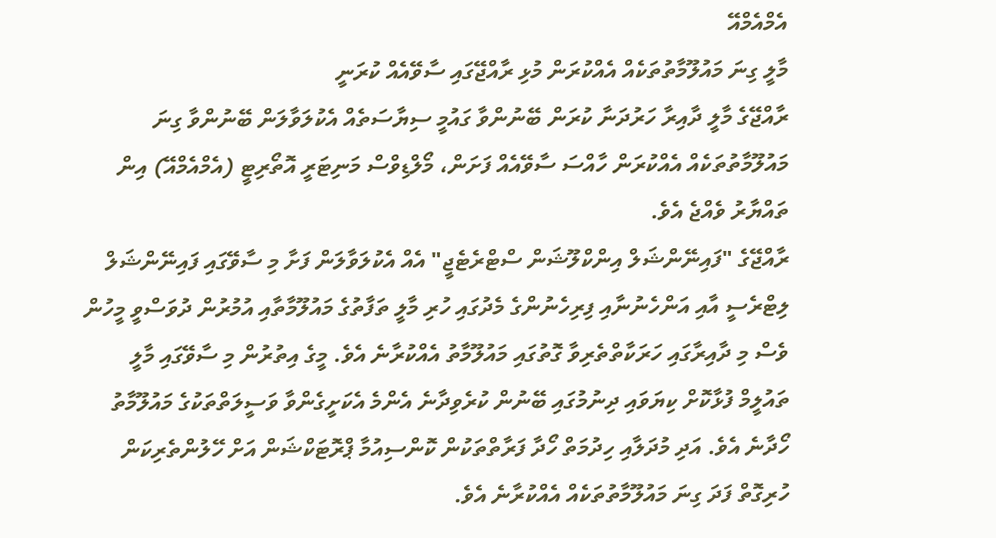އެމްއެމްއޭ
މާލީ ގިނަ މައުލޫމާތުތަކެއް އެއްކުރަން މުޅި ރާއްޖޭގައި ސާވޭއެއް ކުރަނީ
ރާއްޖޭގެ މާލީ ދާއިރާ ހަރުދަނާ ކުރަން ބޭނުންވާ ގައުމީ ސިޔާސަތެއް އެކުލަވާލަން ބޭނުންވާ ގިނަ މައުލޫމާތުތަކެއް އެއްކުރަން ހާއްސަ ސާވޭއެއް ފަށަން، މޯލްޑިވްސް މަނިޓަރީ އޮތޯރިޓީ (އެމްއެމްއޭ) އިން ތައްޔާރު ވެއްޖެ އެވެ.
ރާއްޖޭގެ "ފައިނޭންޝަލް އިންކްލޫޝަން ސްޓްރެޓެޖީ" އެއް އެކުލަވާލަން ފަށާ މި ސާވޭގައި ފައިނޭންޝަލް ލިޓްރެސީ އާއި އަންހެނުނާއި ފިރިހެނުންގެ މެދުގައި ހުރި މާލީ ތަފާތުގެ މައުލޫމާތާއި އުމުރުން ދުވަސްވީ މީހުން ވެސް މި ދާއިރާގައި ހަރަކާތްތެރިވާ ގޮތުގައި މައުލޫމާތު އެއްކުރާނެ އެވެ. މީގެ އިތުރުން މި ސާވޭގައި މާލީ ތައުލީމް ފުޅާކޮށް ކިޔަވައި ދިނުމުގައި ބޭނުން ކުރެވިދާނެ އެންމެ އެކަށީގެންވާ ވަސީލަތްތަކުގެ މައުލޫމާތު ހޯދާނެ އެވެ. އަދި މުދަލާއި ހިދުމަތް ހޯދާ ފަރާތްތަކުން ކޮންސިއުމާ ޕްރޮޓަކްޝަން އަށް ހޭލުންތެރިކަން ހުރިގޮތް ފަދަ ގިނަ މައުލޫމާތުތަކެއް އެއްކުރާނެ އެވެ.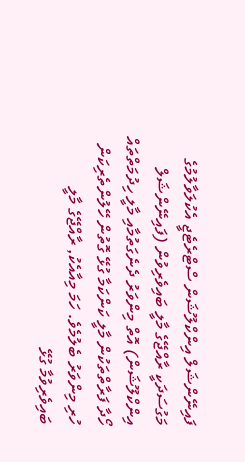ފައިނޭންޝަލް އިންކްލޫޝަން ސްޓްރެޓެޖީ އެކުލަވާލުމުގެ މަގުސަދަކީ ރާއްޖޭގެ މާލީ ބައިވެރިވުން (ފައިނޭންޝަލް އިންކްލޫޝަން) އޮތް މިންވަރު ދެނެގަތުމާއި މާލީ ހިދުމަތްތައް ހޯދާ ފަރާތްތަކުން މާލީ ކަންކަމާ ގުޅޭ ގޮތުން ހޭލުންތެރިކަން ހުރި މިންވަރު ބެލުމެވެ. ހަމަ މިއާއެކު, ރާއްޖޭގެ މާލީ ބައިވެރިވުމާ ގުޅޭ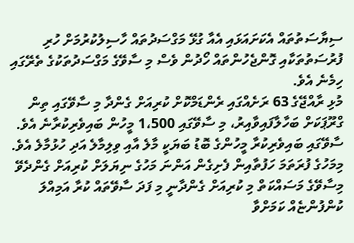ސިޔާސަތުތައް އެކަށައަޅައި އެއާ ގުޅޭ މަގްސަދުތައް ހާސިލުކުރުމަށް ހުރި ފުރުސަތުތަކާއި ގޮންޖެހުންތައް ހޯދުން ވެސް މި ސާވޭގެ މަގްސަދުތަކުގެ ތެރޭގައި ހިމެނެ އެވެ.
މުޅި ރާއްޖޭގެ 63 ރަށެއްގައި ރެންޑަމްކޮށް ކުރިއަށް ގެންދާ މި ސާވޭގައި ތިން ގްރޫޕަކަށް ބަހާލާފައިވާއިރު، މި ސާވޭގައި 1،500 މީހުން ބައިވެރިކުރާނެ އެވެ. ސާވޭގައި ބައިވެރިކުރާ މީހުންގެ ބޮޑު ބަޔަކީ މާލެ އާއި ވިލިމާލެ އަދި ހުޅުމާލެ އެވެ.
މިމަހުގެ ފުރަތަމަ ހަފުތާއިން ފެށިގެން އަންނަ މަހުގެ ނިޔަލަށް ކުރިއަށް ގެންދެވޭ މިސާވޭގެ މަސައްކަތް މި ކުރިއަށް ގެންދާނީ މި ފަދަ ސާވޭތައް ކުރާ އަމިއްލަ ކުންފުންޏެއް ކަމަށްވާ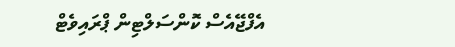އެފްޖޭއެސް ކޮންސަލްޓިން ޕްރައިވެޓް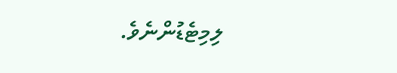ލިމިޓެޑުންނެވެ.